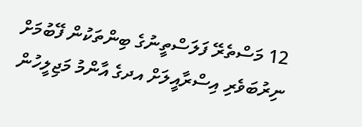12 މަސްތެރޭ ފަލަސްތީނުގެ ބިންތަކުން ފޭބުމަށް ނިރުބަވެރި އިސްރާއީލަށް އދގެ އާންމު މަޖިލީހުން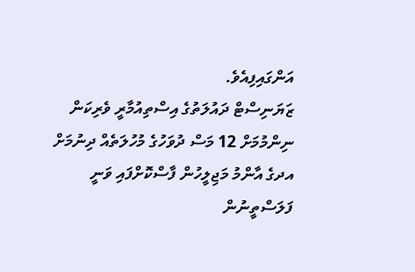އަންގައިފިއެވެ.
ޒަޔަނިސްޓް ދައުލަތުގެ އިސްތިއުމާރީ ވެރިކަން ނިންމުމަށް 12 މަސް ދުވަހުގެ މުހުލަތެއް ދިނުމަށް އދގެ އާންމު މަޖިލީހުން ފާސްކޮށްފައި ވަނީ ފަލަސްތީނުން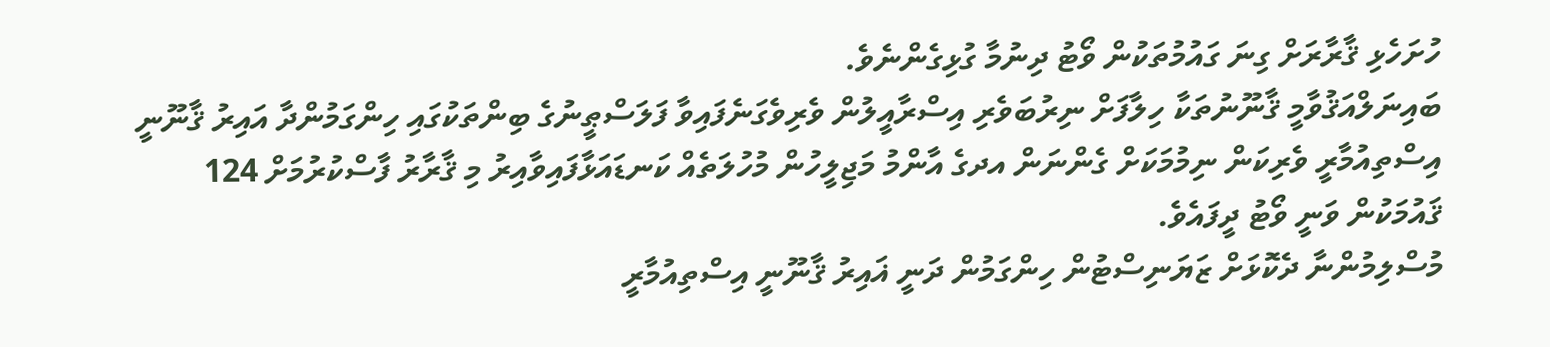ހުށަހެޅި ޤާރާރަށް ގިނަ ގައުމުތަކުން ވޯޓު ދިނުމާ ގުޅިގެންނެވެ.
ބައިނަލްއަޤުވާމީ ޤާނޫނުތަކާ ހިލާފަށް ނިރުބަވެރި އިސްރާއީލުން ވެރިވެގަނެފައިވާ ފަލަސްޠީނުގެ ބިންތަކުގައި ހިންގަމުންދާ އައިރު ޤާނޫނީ އިސްތިއުމާރީ ވެރިކަން ނިމުމަކަށް ގެންނަން އދގެ އާންމު މަޖިލީހުން މުހުލަތެއް ކަނޑައަޅާފައިވާއިރު މި ޤާރާރު ފާސްކުރުމަށް 124 ޤައުމަކުން ވަނީ ވޯޓު ދީފައެވެ.
މުސްލިމުންނާ ދެކޮޅަށް ޒަޔަނިސްޓުން ހިންގަމުން ދަނީ ޣައިރު ޤާނޫނީ އިސްތިއުމާރީ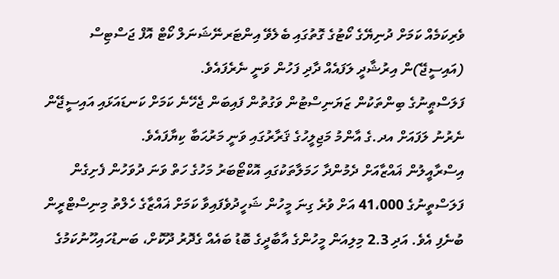ވެރިކަމެއް ކަމަށް ދުނިޔޭގެ ކޯޓުގެ ގޮތުގައި ބެލެވޭ އިންޓަރނޭޝަނަލް ކޯޓް އޮފް ޖަސްޓިސް (އައިސީޖޭ)ން އިރުޝާދީ ލަފައެއް ދާދި ފަހުން ވަނީ ނެރެފައެވެ.
ފަލަސްޠީނުގެ ބިންތަކުން ޒަޔަނިސްޓުން ވަގުތުން ފައިބަން ޖެހޭނެ ކަމަށް ކަނޑައަޅައި އައިސީޖޭން ނެރުނު ލަފައަށް އދ.ގެ އާންމު މަޖިލީހުގެ ޤަރާރުގައި ވަނީ މަރުޙަބާ ކިޔާފައެވެ.
އިސްރާއީލުން ޣައްޒާއަށް ދެމުންދާ ހަމަލާތަކުގައި އޮކްޓޯބަރު މަހުގެ ހަތް ވަނަ ދުވަހުން ފެށިގެން ފަލަސްތީނުގެ 41،000 އަށް ވުރެ ގިނަ މީހުން ޝަހީދުވެފައިވާ ކަމަށް ޣައްޒާގެ ހެލްތު މިނިސްޓްރީން ބުނެފި އެވެ. އަދި 2.3 މިލިއަން މީހުންގެ އާބާދީގެ ބޮޑު ބައެއް ގެދޮރު ދޫކޮށް، ބަނޑުހައިހޫނުކަމުގެ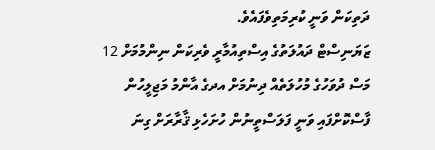ދަތިކަން ވަނީ ކުރިމަތިވެފައެވެ.
ޒަޔަނިސްޓް ދައުލަތުގެ އިސްތިއުމާރީ ވެރިކަން ނިންމުމަށް 12 މަސް ދުވަހުގެ މުހުލަތެއް ދިނުމަށް އދގެ އާންމު މަޖިލީހުން ފާސްކޮށްފައި ވަނީ ފަލަސްތީނުން ހުށަހެޅި ޤާރާރަށް ގިނަ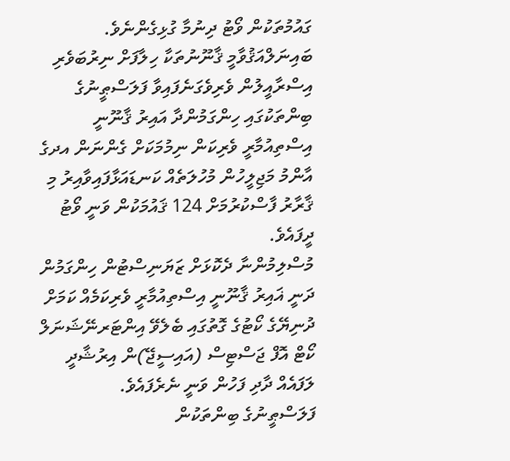ގައުމުތަކުން ވޯޓު ދިނުމާ ގުޅިގެންނެވެ.
ބައިނަލްއަޤުވާމީ ޤާނޫނުތަކާ ހިލާފަށް ނިރުބަވެރި އިސްރާއީލުން ވެރިވެގަނެފައިވާ ފަލަސްޠީނުގެ ބިންތަކުގައި ހިންގަމުންދާ އައިރު ޤާނޫނީ އިސްތިއުމާރީ ވެރިކަން ނިމުމަކަށް ގެންނަން އދގެ އާންމު މަޖިލީހުން މުހުލަތެއް ކަނޑައަޅާފައިވާއިރު މި ޤާރާރު ފާސްކުރުމަށް 124 ޤައުމަކުން ވަނީ ވޯޓު ދީފައެވެ.
މުސްލިމުންނާ ދެކޮޅަށް ޒަޔަނިސްޓުން ހިންގަމުން ދަނީ ޣައިރު ޤާނޫނީ އިސްތިއުމާރީ ވެރިކަމެއް ކަމަށް ދުނިޔޭގެ ކޯޓުގެ ގޮތުގައި ބެލެވޭ އިންޓަރނޭޝަނަލް ކޯޓް އޮފް ޖަސްޓިސް (އައިސީޖޭ)ން އިރުޝާދީ ލަފައެއް ދާދި ފަހުން ވަނީ ނެރެފައެވެ.
ފަލަސްޠީނުގެ ބިންތަކުން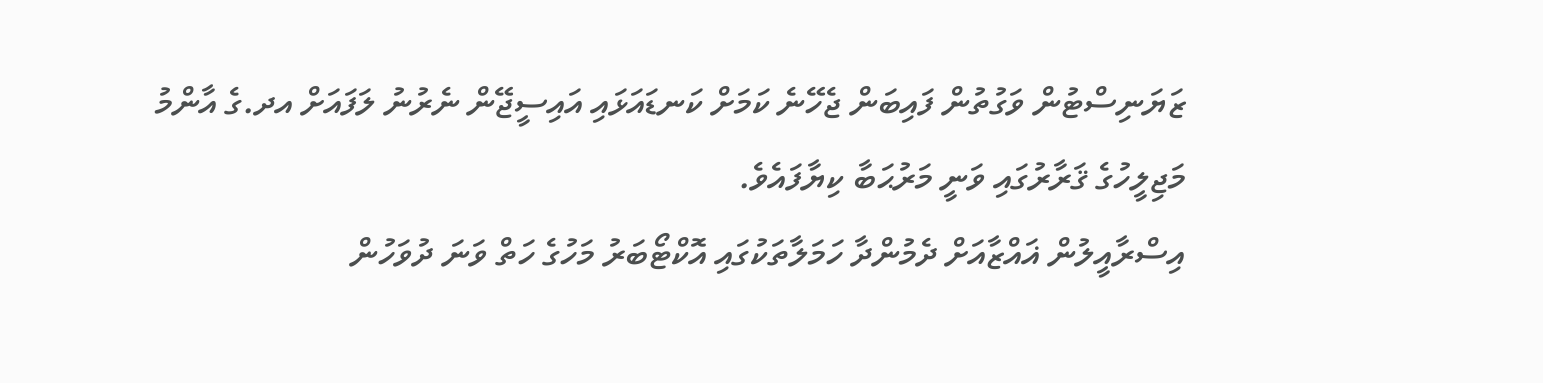ޒަޔަނިސްޓުން ވަގުތުން ފައިބަން ޖެހޭނެ ކަމަށް ކަނޑައަޅައި އައިސީޖޭން ނެރުނު ލަފައަށް އދ.ގެ އާންމު މަޖިލީހުގެ ޤަރާރުގައި ވަނީ މަރުޙަބާ ކިޔާފައެވެ.
އިސްރާއީލުން ޣައްޒާއަށް ދެމުންދާ ހަމަލާތަކުގައި އޮކްޓޯބަރު މަހުގެ ހަތް ވަނަ ދުވަހުން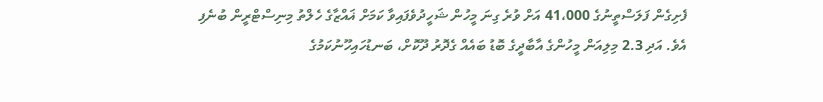ފެށިގެން ފަލަސްތީނުގެ 41،000 އަށް ވުރެ ގިނަ މީހުން ޝަހީދުވެފައިވާ ކަމަށް ޣައްޒާގެ ހެލްތު މިނިސްޓްރީން ބުނެފި އެވެ. އަދި 2.3 މިލިއަން މީހުންގެ އާބާދީގެ ބޮޑު ބައެއް ގެދޮރު ދޫކޮށް، ބަނޑުހައިހޫނުކަމުގެ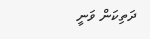ދަތިކަން ވަނީ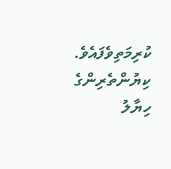ކުރިމަތިވެފައެވެ.
ކިޔުންތެރިންގެ ހިޔާލު